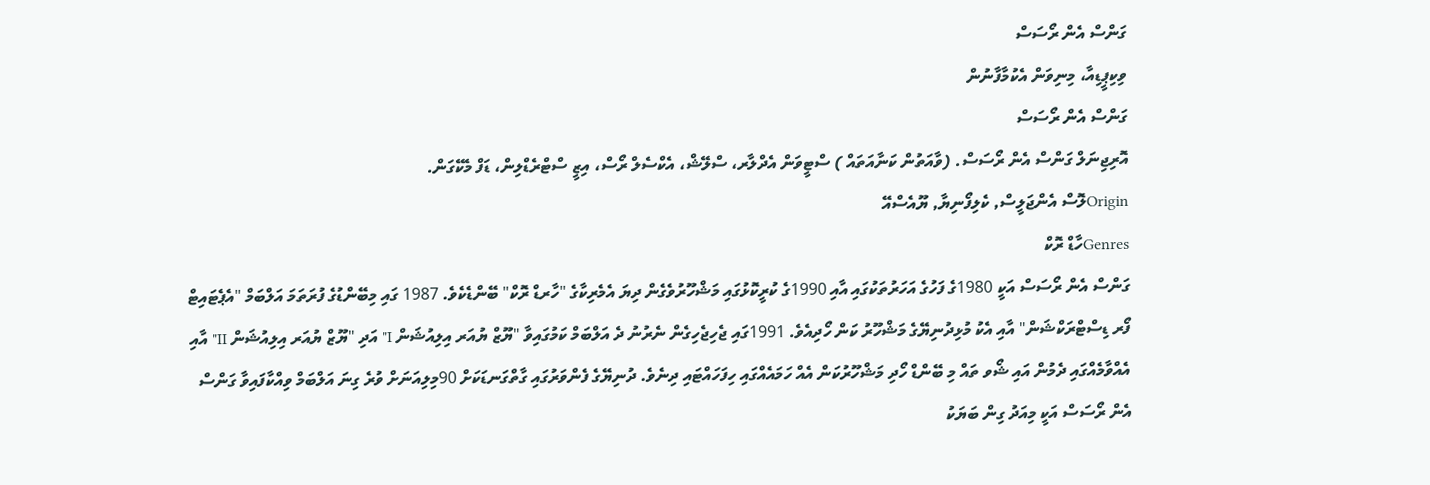ގަންސް އެން ރޯސަސް
ވިކިޕީޑިއާ، މިނިވަން އެކުމާފާނުން
ގަންސް އެން ރޯސަސް
އޮރިޖިނަލް ގަންސް އެން ރޯސަސް. (ވާއަތުން ކަނާއަތައް ) ސްޓީވަން އެދްލާރ، ސްލޭޝް، އެކްސެލް ރޯސް، އިޒީ ސްޓްރެޑްލިން، ޑަފް މެކޭގަން.
Originލޮސް އެންޖަލީސް, ކެލިފޯނިޔާ, ޔޫއެސްއޭ
Genresހާޑް ރޮކް
ގަންސް އެން ރޯސަސް އަކީ 1980ގެ ފަހުގެ އަހަރުތަކުގައި އާއި 1990ގެ ކުރީކޮޅުގައި މަޝްހޫރުވެގެން ދިޔަ އެމެރިކާގެ "ހާރޑް ރޮކް" ބޭންޑެކެވެ. 1987 ގައި މިބޭންޑުގެ ފުރަތަމަ އަލްބަމް "އެޕެޓައިޓް ފޯރ ޑިސްޓްރަކްޝަން" އާއި އެކު މުޅިދުނިޔޭގެ މަޝްހޫރު ކަން ހޯދިއެވެ. 1991ގައި ޖެހިޖެހިގެން ނެރުނު ދެ އަލްބަމް ކަމުގައިވާ "ޔޫޒް ޔުއަރ އިލިއުޝަން I" އަދި "ޔޫޒް ޔުއަރ އިލިއުޝަން II" އާއި އެއްވާމެއްގައި ދެމުން އައި ޝޯވ ތައް މި ބޭންޑް ހޯދި މަޝްހޫރުކަން އެއް ހަމައެއްގައި ހިފަހައްޓައި ދިނެވެ. ދުނިޔޭގެ ފެންވަރުގައި ގާތްގަނޑަކަށް 90މިލިއަނަށް ވުރެ ގިނަ އަލްބަމް ވިއްކާފައިވާ ގަންސް އެން ރޯސަސް އަކީ މިއަދު ގިން ބަޔަކު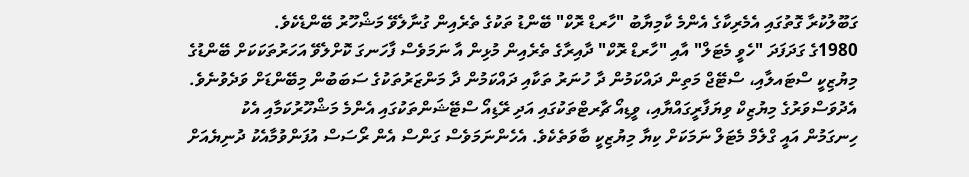ގަބޫލުކުރާ ގޮތުގައި އެމެރިކާގެ އެންމެ ކާމިޔާބު "ހާރޑް ރޮކް" ބޭންޑު ތަކުގެ ތެރެއިން ގުނާލެވޭ މަޝްހޫރު ބޭންޑެކެވެ.
1980ގެ ގަދަފަދަ "ހެވީ މެޓަލް" އާއި "ހާރޑް ރޮކް" ދާއިރާގެ ތެރެއިން މުޅިން އާ ނަމަވެސް ފާހަނގަ ކޮށްލެވޭ އަހަރުތަކަކަށް ބޭންޑުގެ މިޔުޒިކީ ސްޓައލާއި، ސްޓޭޖް މަތިން ދައްކަމުން ދާ ހުނަރު ތަކާއި ދައްކަމުން ދާ މަންޒަރުތަކުގެ ސަބަބުން މިބޭންޑަށް ވަދެވުނެވެ. އެދުވަސްވަރުގެ މިޔުޒިކް ވިޔަފާރީގައްޔާއި، ވީޑިއޯ ޗާރޓްތަކުގައި އަދި ރޭޑިއޯ ސްޓޭޝަންތަކުގައި އެންމެ މަޝްހޫރުކަމާއި އެކު ހިނގަމުން އައީ ގްލެމް މެޓަލް ނަމަކަށް ކިޔާ މިޔުޒިކީ ބާވަތެކެވެ. އެހެންނަމަވެސް ގަންސް އެން ރޯސަސް އުފަންވުމާއެކު ދުނިޔެއަށް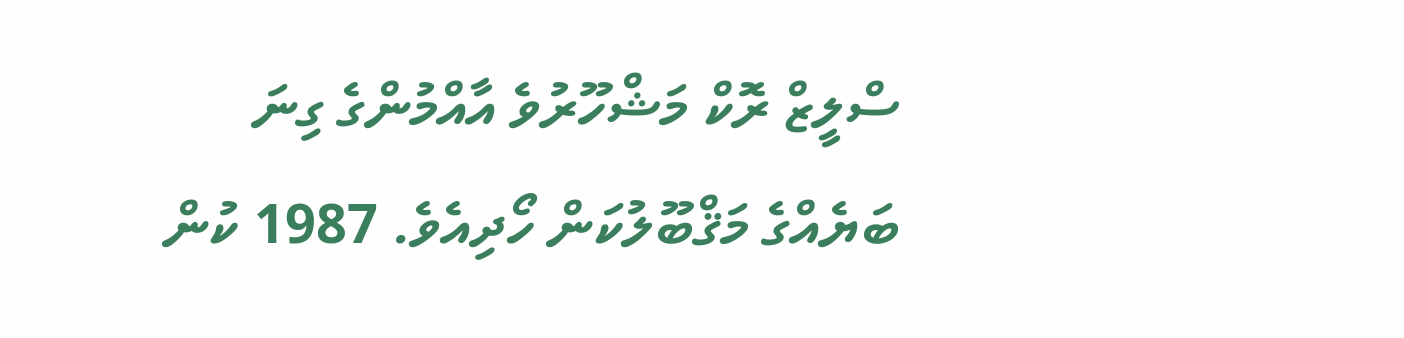ސްލީޒް ރޮކް މަޝްހޫރުވެ އާއްމުންގެ ގިނަ ބަޔެއްގެ މަޤްބޫލުކަން ހޯދިއެވެ. 1987 ކުން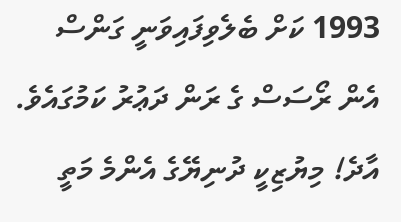1993 ކަށް ބެލެވިފައިވަނީ ގަންސް އެން ރޯސަސް ގެ ރަން ދަޢުރު ކަމުގައެވެ. އާދެ! މިޔުޒިކީ ދުނިޔޭގެ އެންމެ މަތީ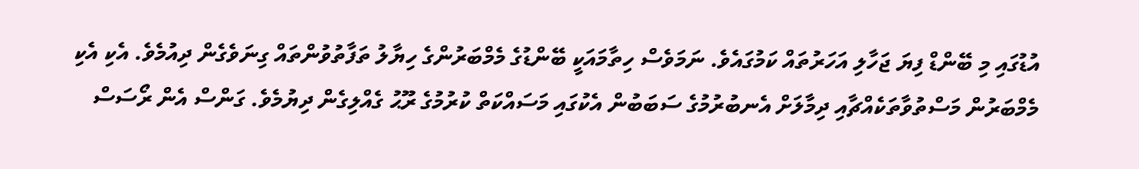އުޑުގައި މި ބޭންޑް ފިޔަ ޖަހާލި އަހަރުތައް ކަމުގައެވެ. ނަމަވެސް ހިތާމައަކީ ބޭންޑުގެ މެމްބަރުންގެ ހިޔާލު ތަފާތުވުންތައް ގިނަވެގެން ދިއުމެވެ. އެކި އެކި މެމްބަރުން މަސްތުވާތަކެއްޗާއި ދިމާލަށް އެނބުރުމުގެ ސަބަބުން އެކުގައި މަސައްކަތް ކުރުމުގެ ރޫޙު ގެއްލިގެން ދިޔުމެވެ. ގަންސް އެން ރޯސަސް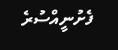ފެށުނީއްސުރެ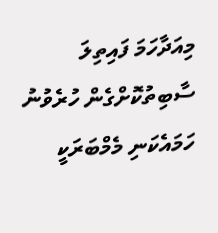މިއަދާހަމަ ފައިތިލަ ސާބިތުކޮށްގެން ހުރެވުނު ހަމައެކަނި މެމްބަރަކީ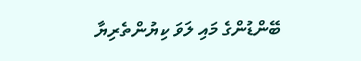ބޭންޑުންގެ މައި ލަވަ ކިޔުންތެރިޔާ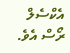އެކްސެލް ރޯސް އެވެ.